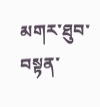མགར་ཐུབ་བསྟན་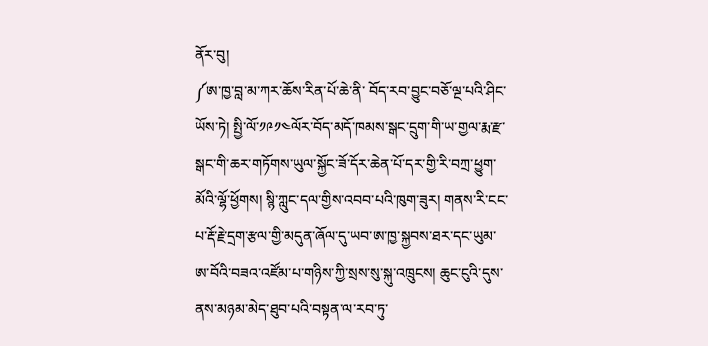ནོར་བུ།
༼ཨ་ཁྱ་བླ་མ་ཀར་ཆོས་རིན་པོ་ཆེ་ནི་ བོད་རབ་བྱུང་བཅོ་ལྔ་པའི་ཤིང་ཡོས་ཏེ། སྤྱི་ལོ་༡༩༡༤ལོར་བོད་མདོ་ཁམས་སྒང་དྲུག་གི་ཡ་གྱལ་རྨ་རྫ་སྒང་གི་ཆར་གཏོགས་ཡུལ་སྐྱོང་ཟོ་དོར་ཆེན་པོ་དར་གྱི་རི་བཀྲ་ཕྱུག་མོའི་ལྷོ་ཕྱོགས། སྙི་ཀླུང་དལ་གྱིས་འབབ་པའི་ཁུག་ཟུར། གནས་རི་ངང་པ་རྡོ་རྗེ་དྲག་རྩལ་གྱི་མདུན་ཞོལ་དུ་ཡབ་ཨ་ཁྱ་སྐྱབས་ཐར་དང་ཡུམ་ཨ་བོའི་བཟའ་འཛོམ་པ་གཉིས་ཀྱི་སྲས་སུ་སྐུ་འཁྲུངས། ཆུང་ངུའི་དུས་ནས་མཉམ་མེད་ཐུབ་པའི་བསྟན་ལ་རབ་ཏུ་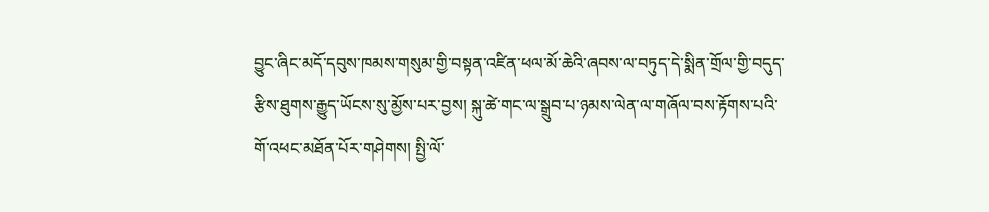བྱུང་ཞིང་མདོ་དབུས་ཁམས་གསུམ་གྱི་བསྟན་འཛིན་ཕལ་མོ་ཆེའི་ཞབས་ལ་བཏུད་དེ་སྨིན་གྲོལ་གྱི་བདུད་རྩིས་ཐུགས་རྒྱུད་ཡོངས་སུ་མྱོས་པར་བྱས། སྐུ་ཚེ་གང་ལ་སྒྲུབ་པ་ཉམས་ལེན་ལ་གཞོལ་བས་རྟོགས་པའི་གོ་འཕང་མཐོན་པོར་གཤེགས། སྤྱི་ལོ་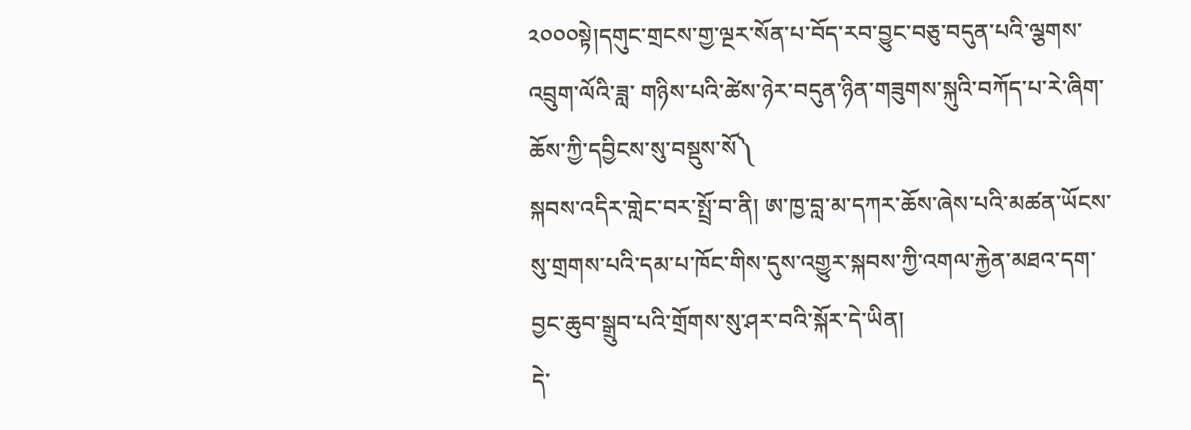༢༠༠༠སྟེ།དགུང་གྲངས་གྱ་ལྔར་སོན་པ་བོད་རབ་བྱུང་བཅུ་བདུན་པའི་ལྕགས་འབྲུག་ལོའི་ཟླ་ གཉིས་པའི་ཚེས་ཉེར་བདུན་ཉིན་གཟུགས་སྐུའི་བཀོད་པ་རེ་ཞིག་ཆོས་ཀྱི་དབྱིངས་སུ་བསྡུས་སོ༽
སྐབས་འདིར་གླེང་བར་སྤྲོ་བ་ནི། ཨ་ཁྱ་བླ་མ་དཀར་ཆོས་ཞེས་པའི་མཚན་ཡོངས་སུ་གྲགས་པའི་དམ་པ་ཁོང་གིས་དུས་འགྱུར་སྐབས་ཀྱི་འགལ་རྐྱེན་མཐའ་དག་བྱང་ཆུབ་སྒྲུབ་པའི་གྲོགས་སུ་ཤར་བའི་སྐོར་དེ་ཡིན།
དེ་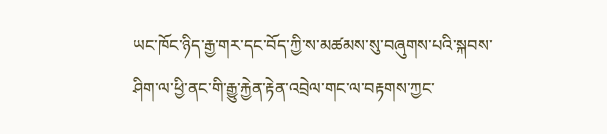ཡང་ཁོང་ཉིད་རྒྱ་གར་དང་བོད་ཀྱི་ས་མཚམས་སུ་བཞུགས་པའི་སྐབས་ཤིག་ལ་ཕྱི་ནང་གི་རྒྱུ་རྐྱེན་རྟེན་འབྲེལ་གང་ལ་བརྟགས་ཀྱང་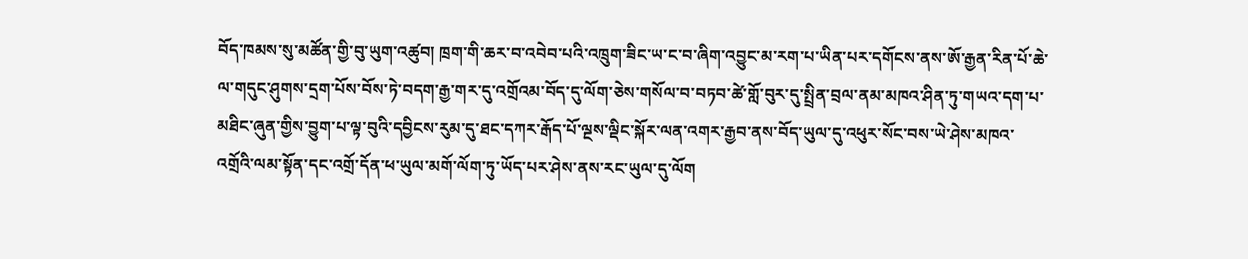བོད་ཁམས་སུ་མཚོན་གྱི་བུ་ཡུག་འཚུབ། ཁྲག་གི་ཆར་བ་འབེབ་པའི་འཁྲུག་ཟིང་ཡ་ང་བ་ཞིག་འབྱུང་མ་རག་པ་ཡིན་པར་དགོངས་ནས་ཨོ་རྒྱན་རིན་པོ་ཆེ་ལ་གདུང་ཤུགས་དྲག་པོས་བོས་ཏེ་བདག་རྒྱ་གར་དུ་འགྲོའམ་བོད་དུ་ལོག་ཅེས་གསོལ་བ་བཏབ་ཚེ་གློ་བུར་དུ་སྤྲིན་བྲལ་ནམ་མཁའ་ཤིན་ཏུ་གཡའ་དག་པ་མཐིང་ཞུན་གྱིས་བྱུག་པ་ལྟ་བུའི་དབྱིངས་རུམ་དུ་ཐང་དཀར་རྒོད་པོ་ལྔས་ལྡིང་སྐོར་ལན་འགར་རྒྱབ་ནས་བོད་ཡུལ་དུ་འཕུར་སོང་བས་ཡེ་ཤེས་མཁའ་འགྲོའི་ལམ་སྟོན་དང་འགྲོ་དོན་ཕ་ཡུལ་མགོ་ལོག་ཏུ་ཡོད་པར་ཤེས་ནས་རང་ཡུལ་དུ་ལོག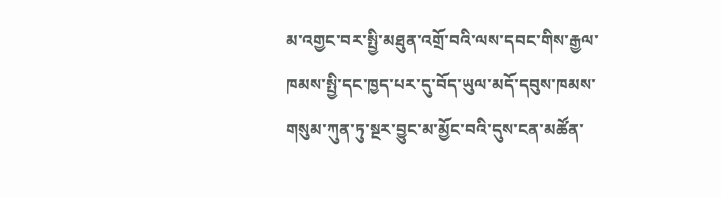མ་འགྱང་བར་སྤྱི་མཐུན་འགྲོ་བའི་ལས་དབང་གིས་རྒྱལ་ཁམས་སྤྱི་དང་ཁྱད་པར་དུ་བོད་ཡུལ་མདོ་དབུས་ཁམས་གསུམ་ཀུན་ཏུ་སྔར་བྱུང་མ་མྱོང་བའི་དུས་ངན་མཚོན་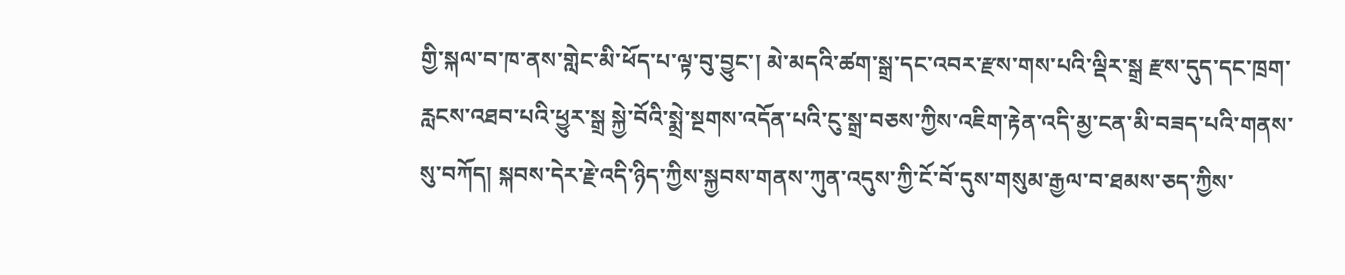གྱི་སྐལ་བ་ཁ་ནས་གླེང་མི་ཕོད་པ་ལྟ་བུ་བྱུང་། མེ་མདའི་ཚག་སྒྲ་དང་འབར་རྫས་གས་པའི་ལྡིར་སྒྲ རྫས་དུད་དང་ཁྲག་རླངས་འཐབ་པའི་ཕྱུར་སྒྲ སྐྱེ་བོའི་སྨྲེ་སྔགས་འདོན་པའི་ངུ་སྒྲ་བཅས་ཀྱིས་འཇིག་རྟེན་འདི་མྱ་ངན་མི་བཟད་པའི་གནས་སུ་བཀོད། སྐབས་དེར་རྗེ་འདི་ཉིད་ཀྱིས་སྐྱབས་གནས་ཀུན་འདུས་ཀྱི་ངོ་བོ་དུས་གསུམ་རྒྱལ་བ་ཐམས་ཅད་ཀྱིས་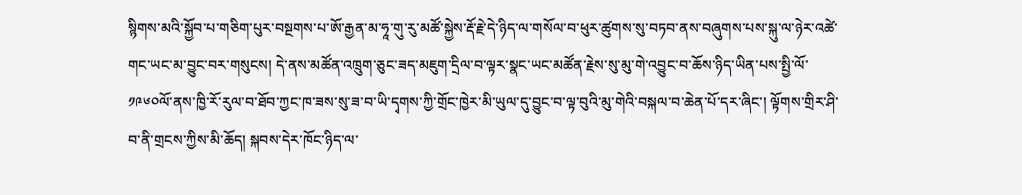སྙིགས་མའི་སྐྱོབ་པ་གཅིག་པུར་བསྔགས་པ་ཨོ་རྒྱན་མ་ཧཱ་གུ་རུ་མཚོ་སྐྱེས་རྡོ་རྗེ་དེ་ཉིད་ལ་གསོལ་བ་ཕུར་ཚུགས་སུ་བཏབ་ནས་བཞུགས་པས་སྐུ་ལ་ཉེར་འཚེ་གང་ཡང་མ་བྱུང་བར་གསུངས། དེ་ནས་མཚོན་འཁྲུག་ཅུང་ཟད་མཇུག་དྲིལ་བ་ལྟར་སྣང་ཡང་མཚོན་རྗེས་སུ་མུ་གེ་འབྱུང་བ་ཆོས་ཉིད་ཡིན་པས་སྤྱི་ལོ་༡༩༦༠ལོ་ནས་ཁྱི་རོ་རུལ་བ་ཐོབ་ཀྱང་ཁ་ཟས་སུ་ཟ་བ་ཡི་དྭགས་ཀྱི་གྲོང་ཁྱེར་མི་ཡུལ་དུ་བྱུང་བ་ལྟ་བུའི་མུ་གེའི་བསྐལ་བ་ཆེན་པོ་དར་ཞིང་། ལྟོགས་གྲིར་ཤི་བ་ནི་གྲངས་ཀྱིས་མི་ཆོད། སྐབས་དེར་ཁོང་ཉིད་ལ་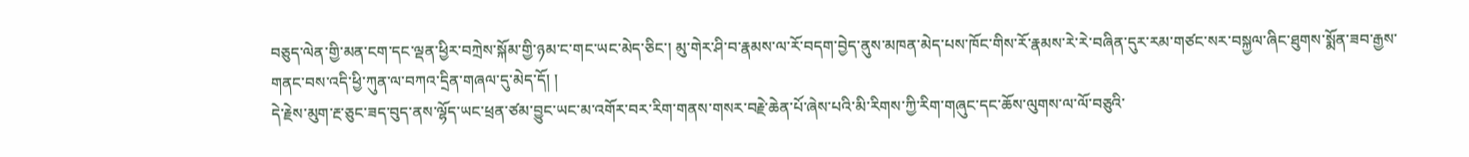བཅུད་ལེན་གྱི་མན་ངག་དང་ལྡན་ཕྱིར་བཀྲེས་སྐོམ་གྱི་ཉམ་ང་གང་ཡང་མེད་ཅིང་། མུ་གེར་ཤི་བ་རྣམས་ལ་རོ་བདག་བྱེད་ནུས་མཁན་མེད་པས་ཁོང་གིས་རོ་རྣམས་རེ་རེ་བཞིན་དུར་རམ་གཙང་སར་བསྐྱལ་ཞིང་ཐུགས་སྨོན་ཟབ་རྒྱས་གནང་བས་འདི་ཕྱི་ཀུན་ལ་བཀའ་དྲིན་གཞལ་དུ་མེད་དོ། །
དེ་རྗེས་མུག་རྔ་ཅུང་ཟད་བུད་ནས་ལྷོད་ཡང་ཕྲན་ཙམ་བྱུང་ཡང་མ་འགོར་བར་རིག་གནས་གསར་བརྗེ་ཆེན་པོ་ཞེས་པའི་མི་རིགས་ཀྱི་རིག་གཞུང་དང་ཆོས་ལུགས་ལ་ལོ་བཅུའི་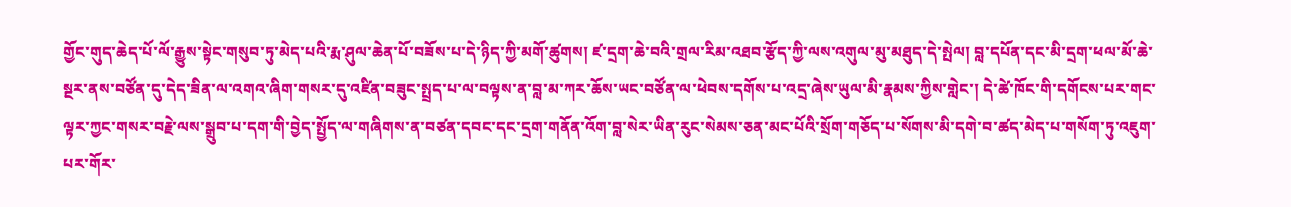གྱོང་གུད་ཆེད་པོ་ལོ་རྒྱུས་སྟེང་གསུབ་ཏུ་མེད་པའི་རྨ་ཤུལ་ཆེན་པོ་བཟོས་པ་དེ་ཉིད་ཀྱི་མགོ་ཚུགས། ཛ་དྲག་ཆེ་བའི་གྲལ་རིམ་འཐབ་རྩོད་ཀྱི་ལས་འགུལ་མུ་མཐུད་དེ་སྤེལ། བླ་དཔོན་དང་མི་དྲག་ཕལ་མོ་ཆེ་སྔར་ནས་བཙོན་དུ་དེད་ཟིན་ལ་འགའ་ཞིག་གསར་དུ་འཛིན་བཟུང་སྤྲད་པ་ལ་བལྟས་ན་བླ་མ་ཀར་ཆོས་ཡང་བཙོན་ལ་ཕེབས་དགོས་པ་འདྲ་ཞེས་ཡུལ་མི་རྣམས་ཀྱིས་གླེང་། དེ་ཚེ་ཁོང་གི་དགོངས་པར་གང་ལྟར་ཀྱང་གསར་བརྗེ་ལས་སྒྲུབ་པ་དག་གི་བྱེད་སྤྱོད་ལ་གཞིགས་ན་བཙན་དབང་དང་དྲག་གནོན་འོག་བླ་སེར་ཡིན་རུང་སེམས་ཅན་མང་པོའི་སྲོག་གཅོད་པ་སོགས་མི་དགེ་བ་ཚད་མེད་པ་གསོག་ཏུ་འཇུག་པར་གོར་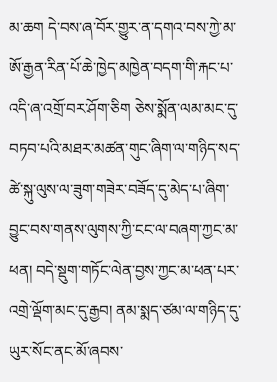མ་ཆག དེ་བས་ཞ་བོར་གྱུར་ན་དགའ་བས་ཀྱེ་མ་ཨོ་རྒྱན་རིན་པོ་ཆེ་ཁྱེད་མཁྱེན་བདག་གི་རྐང་པ་འདི་ཞ་འགྲོ་བར་ཤོག་ཅིག ཅེས་སྨོན་ལམ་མང་དུ་བཏབ་པའི་མཐར་མཚན་གུང་ཞིག་ལ་གཉིད་སད་ཚེ་སྐུ་ལུས་ལ་ཟུག་གཟེར་བཟོད་དུ་མེད་པ་ཞིག་བྱུང་བས་གནས་ལུགས་ཀྱི་ངང་ལ་བཞག་ཀྱང་མ་ཕན། བདེ་སྡུག་གཏོང་ལེན་བྱས་ཀྱང་མ་ཕན་པར་འགྲེ་ལྡོག་མང་དུ་རྒྱབ། ནམ་སྨད་ཙམ་ལ་གཉིད་དུ་ཡུར་སོང་ནང་མོ་ཞབས་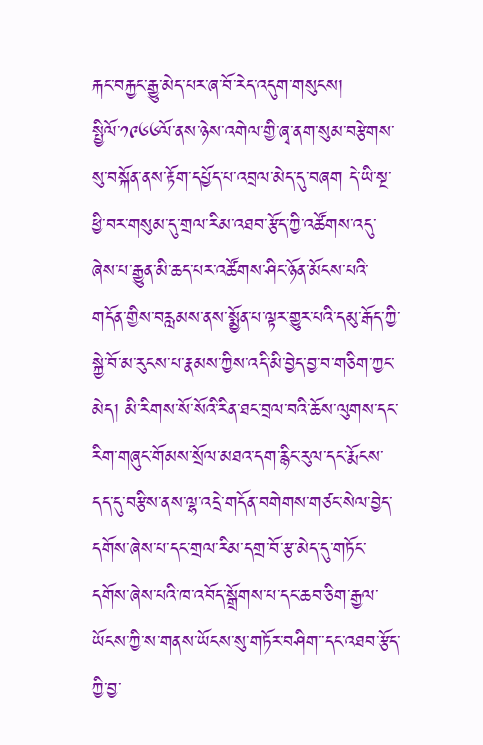རྐང་བརྐྱང་རྒྱུ་མེད་པར་ཞ་བོ་རེད་འདུག་གསུངས།
སྤྱིལོ་༡༩༦༦ལོ་ནས་ཉེས་འགེལ་གྱི་ཞྭ་ནག་སུམ་བརྩེགས་སུ་བསྐོན་ནས་རྟོག་དཔྱོད་པ་འབྲལ་མེད་དུ་བཞག དེ་ཡི་སྔ་ཕྱི་བར་གསུམ་དུ་གྲལ་རིམ་འཐབ་རྩོད་ཀྱི་འཚོགས་འདུ་ཞེས་པ་རྒྱུན་མི་ཆད་པར་འཚོགས་ཤིང་ཉོན་མོངས་པའི་གདོན་གྱིས་བརླམས་ནས་སྨྱོན་པ་ལྟར་གྱུར་པའི་དམུ་རྒོད་ཀྱི་སྐྱེ་བོ་མ་རུངས་པ་རྣམས་ཀྱིས་འདི་མི་བྱེད་བྱ་བ་གཅིག་ཀྱང་མེད། མི་རིགས་སོ་སོའི་རིན་ཐང་བྲལ་བའི་ཆོས་ལུགས་དང་རིག་གཞུང་གོམས་སྲོལ་མཐའ་དག་རྙིང་རུལ་དང་རྨོངས་དད་དུ་བརྩིས་ནས་ལྷ་འདྲེ་གདོན་བགེགས་གཙང་སེལ་བྱེད་དགོས་ཞེས་པ་དང་གྲལ་རིམ་དགྲ་བོ་རྩ་མེད་དུ་གཏོང་དགོས་ཞེས་པའི་ཁ་འབོད་སྒྲོགས་པ་དང་ཆབ་ཅིག་རྒྱལ་ཡོངས་ཀྱི་ས་གནས་ཡོངས་སུ་གཏོར་བཤིག་་དང་འཐབ་རྩོད་ཀྱི་བྱ་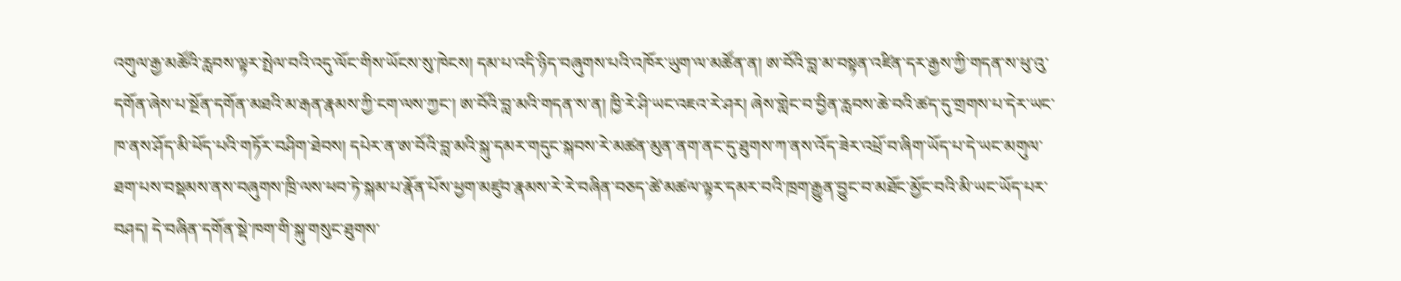འགུལ་རྒྱ་མཚོའི་རླབས་ལྟར་སྤེལ་བའི་འདུ་ལོང་གིས་ཡོངས་སུ་ཁེངས། དམ་པ་འདི་ཉིད་བཞུགས་པའི་འཁོར་ཡུག་ལ་མཚོན་ན། ཨ་བོའི་བླ་མ་བསྟན་འཛིན་དར་རྒྱས་ཀྱི་གདན་ས་ཕུ་འུ་དགོན་ཞེས་པ་སྔོན་དགོན་མཐའི་མ་རྒན་རྣམས་ཀྱི་ངག་ལས་ཀྱང་། ཨ་བོའི་བླ་མའི་གདན་ས་ན། ཁྱི་རེ་ཤི་ཡང་འཇའ་རེ་ཤར། ཞེས་གླེང་བ་བྱིན་རླབས་ཆེ་བའི་ཚད་དུ་གྲགས་པ་དེར་ཡང་ཁ་ནས་ཤོད་མི་ཕོད་པའི་གཏོར་བཤིག་ཐེབས། དཔེར་ན་ཨ་བོའི་བླ་མའི་སྐུ་དམར་གདུང་སྐབས་རེ་མཚན་མུན་ནག་ནང་དུ་ཐུགས་ཀ་ནས་འོད་ཟེར་འཕྲོ་བ་ཞིག་ཡོད་པ་དེ་ཡང་མགུལ་ཐག་པས་བསྡམས་ནས་བཞུགས་ཁྲི་ལས་ཕབ་ཏེ་སྐམ་པ་རྣོན་པོས་ཕྱག་མཛུབ་རྣམས་རེ་རེ་བཞིན་བཅད་ཚེ་མཚལ་ལྟར་དམར་བའི་ཁྲག་རྒྱུན་བྱུང་བ་མཐོང་མྱོང་བའི་མི་ཡང་ཡོད་པར་བཤད། དེ་བཞིན་དགོན་སྡེ་ཁག་གི་སྐུ་གསུང་ཐུགས་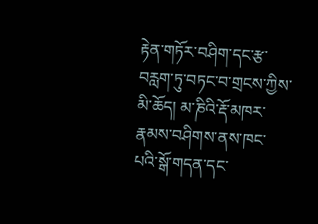རྟེན་གཏོར་བཤིག་དང་རྩ་བརླག་ཏུ་བཏང་བ་གྲངས་ཀྱིས་མི་ཆོད། མ་ཎིའི་རྡོ་མཁར་རྣམས་བཤིགས་ནས་ཁང་པའི་སྒོ་གདན་དང་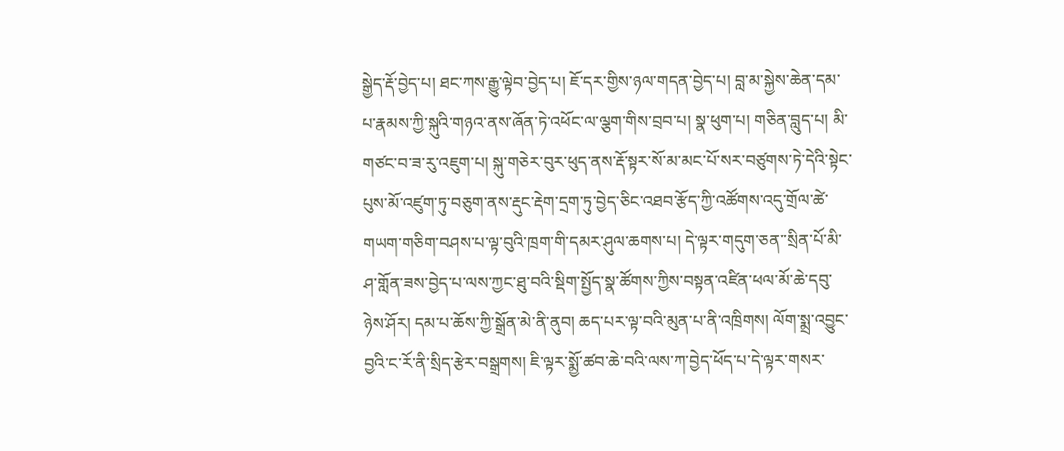སྒྱེད་རྡོ་བྱེད་པ། ཐང་ཀས་རྒྱུ་ལྟེབ་བྱེད་པ། ཇོ་དར་གྱིས་ཉལ་གདན་བྱེད་པ། བླ་མ་སྐྱེས་ཆེན་དམ་པ་རྣམས་ཀྱི་སྐུའི་གཉའ་ནས་ཞོན་ཏེ་འཕོང་ལ་ལྕག་གིས་བྲབ་པ། སྣ་ཕུག་པ། གཅིན་བླུད་པ། མི་གཙང་བ་ཟ་རུ་འཇུག་པ། སྐུ་གཅེར་བུར་ཕུད་ནས་རྡོ་སྟར་སོ་མ་མང་པོ་སར་བཙུགས་ཏེ་དེའི་སྟེང་པུས་མོ་འཛུག་ཏུ་བཅུག་ནས་རྡུང་རྡེག་དྲག་ཏུ་བྱེད་ཅིང་འཐབ་རྩོད་ཀྱི་འཚོགས་འདུ་གྲོལ་ཚེ་གཡག་གཅིག་བཤས་པ་ལྟ་བུའི་ཁྲག་གི་དམར་ཤུལ་ཆགས་པ། དེ་ལྟར་གདུག་ཅན་་སྲིན་པོ་མི་ཤ་གློན་ཟས་བྱེད་པ་ལས་ཀྱང་ཐུ་བའི་སྡིག་སྤྱོད་སྣ་ཚོགས་ཀྱིས་བསྟན་འཛིན་ཕལ་མོ་ཆེ་དབུ་ཉེས་ཤོར། དམ་པ་ཆོས་ཀྱི་སྒྲོན་མེ་ནི་ནུབ། ཆད་པར་ལྟ་བའི་མུན་པ་ནི་འཁྲིགས། ལོག་སྨྲ་འབྱུང་བྱའི་ང་རོ་ནི་སྲིད་རྩེར་བསྒྲགས། ཇི་ལྟར་སྨྱོ་ཚབ་ཆེ་བའི་ལས་ཀ་བྱེད་ཕོད་པ་དེ་ལྟར་གསར་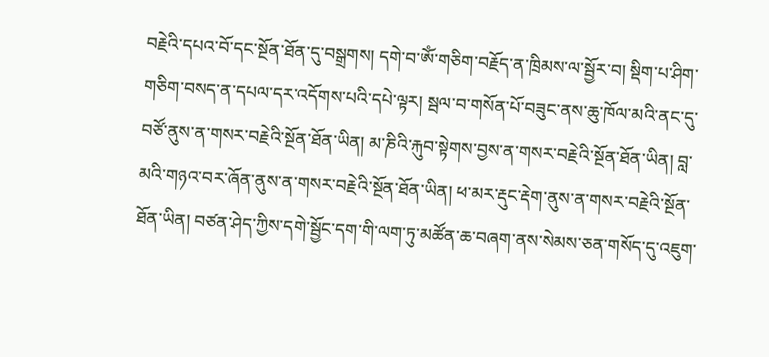བརྗེའི་དཔའ་བོ་དང་སྔོན་ཐོན་དུ་བསྒྲགས། དགེ་བ་ཨོཾ་གཅིག་བརྗོད་ན་ཁྲིམས་ལ་སྦྱོར་བ། སྡིག་པ་ཤིག་གཅིག་བསད་ན་དཔལ་དར་འདོགས་པའི་དཔེ་ལྟར། སྦལ་བ་གསོན་པོ་བཟུང་ནས་ཆུ་ཁོལ་མའི་ནང་དུ་བཙོ་ནུས་ན་གསར་བརྗེའི་སྔོན་ཐོན་ཡིན། མ་ཎིའི་རྐུབ་སྟེགས་བྱས་ན་གསར་བརྗེའི་སྔོན་ཐོན་ཡིན། བླ་མའི་གཉའ་བར་ཞོན་ནུས་ན་གསར་བརྗེའི་སྔོན་ཐོན་ཡིན། ཕ་མར་རྡུང་རྡེག་ནུས་ན་གསར་བརྗེའི་སྔོན་ཐོན་ཡིན། བཙན་ཤེད་ཀྱིས་དགེ་སྦྱོང་དག་གི་ལག་ཏུ་མཚོན་ཆ་བཞག་ནས་སེམས་ཅན་གསོད་དུ་འཇུག་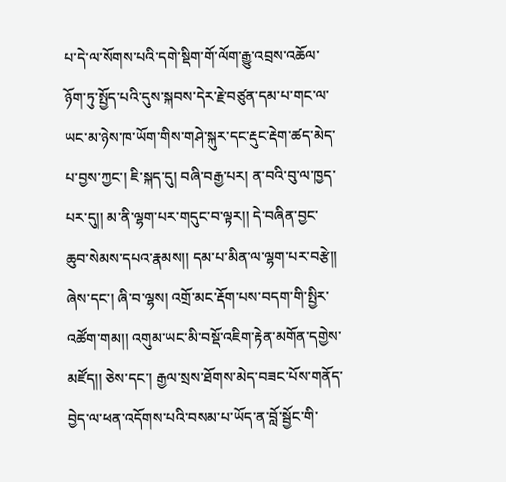པ་དེ་ལ་སོགས་པའི་དགེ་སྡིག་གོ་ལོག་རྒྱུ་འབྲས་འཆོལ་ཉོག་ཏུ་སྤྱོད་པའི་དུས་སྐབས་དེར་རྗེ་བཙུན་དམ་པ་གང་ལ་ཡང་མ་ཉེས་ཁ་ཡོག་གིས་གཤེ་སྐུར་དང་རྡུང་རྡེག་ཚད་མེད་པ་བྱས་ཀྱང་། ཇི་སྐད་དུ། བཞི་བརྒྱ་པར། ན་བའི་བུ་ལ་ཁྱད་པར་དུ།། མ་ནི་ལྷག་པར་གདུང་བ་ལྟར།། དེ་བཞིན་བྱང་ཆུབ་སེམས་དཔའ་རྣམས།། དམ་པ་མིན་ལ་ལྷག་པར་བརྩེ།། ཞེས་དང་། ཞི་བ་ལྷས། འགྲོ་མང་རྡོག་པས་བདག་གི་སྤྱིར་འཚོག་གམ།། འགུམ་ཡང་མི་བསྡོ་འཇིག་རྟེན་མགོན་དགྱེས་མཛོད།། ཅེས་དང་། རྒྱལ་སྲས་ཐོགས་མེད་བཟང་པོས་གནོད་བྱེད་ལ་ཕན་འདོགས་པའི་བསམ་པ་ཡོད་ན་བློ་སྦྱོང་གི་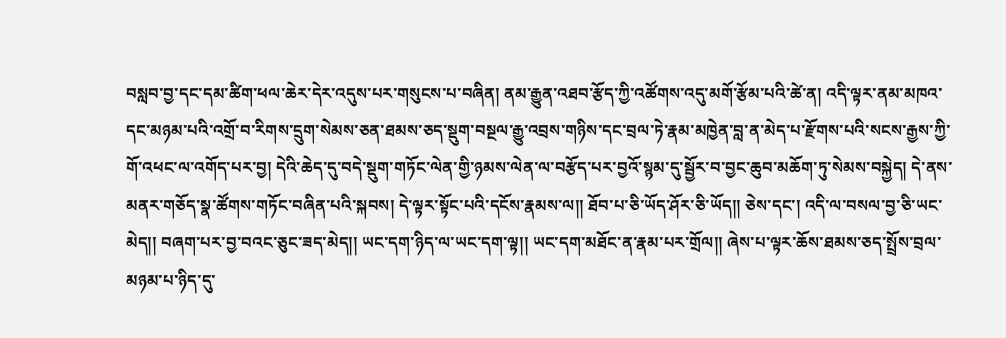བསླབ་བྱ་དང་དམ་ཚིག་ཕལ་ཆེར་དེར་འདུས་པར་གསུངས་པ་བཞིན། ནམ་རྒྱུན་འཐབ་རྩོད་ཀྱི་འཚོགས་འདུ་མགོ་རྩོམ་པའི་ཚེ་ན། འདི་ལྟར་ནམ་མཁའ་དང་མཉམ་པའི་འགྲོ་བ་རིགས་དྲུག་སེམས་ཅན་ཐམས་ཅད་སྡུག་བསྔལ་རྒྱུ་འབྲས་གཉིས་དང་བྲལ་ཏེ་རྣམ་མཁྱེན་བླ་ན་མེད་པ་རྫོགས་པའི་སངས་རྒྱས་ཀྱི་གོ་འཕང་ལ་འགོད་པར་བྱ། དེའི་ཆེད་དུ་བདེ་སྡུག་གཏོང་ལེན་གྱི་ཉམས་ལེན་ལ་བརྩོད་པར་བྱའོ་སྙམ་དུ་སྦྱོར་བ་བྱང་ཆུབ་མཆོག་ཏུ་སེམས་བསྐྱེད། དེ་ནས་མནར་གཅོད་སྣ་ཚོགས་གཏོང་བཞིན་པའི་སྐབས། དེ་ལྟར་སྟོང་པའི་དངོས་རྣམས་ལ།། ཐོབ་པ་ཅི་ཡོད་ཤོར་ཅི་ཡོད།། ཅེས་དང་། འདི་ལ་བསལ་བྱ་ཅི་ཡང་མེད།། བཞག་པར་བྱ་བའང་ཅུང་ཟད་མེད།། ཡང་དག་ཉིད་ལ་ཡང་དག་ལྟ།། ཡང་དག་མཐོང་ན་རྣམ་པར་གྲོལ།། ཞེས་པ་ལྟར་ཆོས་ཐམས་ཅད་སྤྲོས་བྲལ་མཉམ་པ་ཉིད་དུ་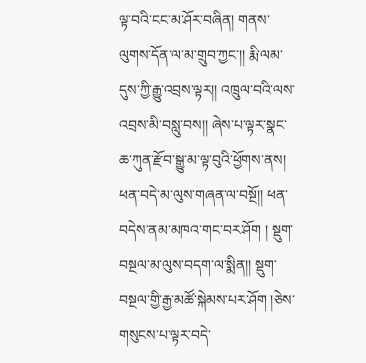ལྟ་བའི་ངང་མ་ཤོར་བཞིན། གནས་ལུགས་དོན་ལ་མ་གྲུབ་ཀྱང་།། རྨི་ལམ་དུས་ཀྱི་རྒྱུ་འབྲས་ལྟར།། འཁྲུལ་བའི་ལས་འབྲས་མི་བསླུ་བས།། ཞེས་པ་ལྟར་སྣང་ཆ་ཀུན་རྫོབ་སྒྱུ་མ་ལྟ་བུའི་ཕྱོགས་ནས། ཕན་བདེ་མ་ལུས་གཞན་ལ་བསྔོ།། ཕན་བདེས་ནམ་མཁའ་གང་བར་ཤོག ། སྡུག་བསྔལ་མ་ལུས་བདག་ལ་སྨིན།། སྡུག་བསྔལ་གྱི་རྒྱ་མཚོ་སྐེམས་པར་ཤོག །ཅེས་གསུངས་པ་ལྟར་བདེ་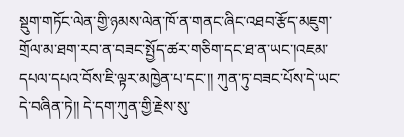སྡུག་གཏོང་ལེན་གྱི་ཉམས་ལེན་ཁོ་ན་གནང་ཞིང་འཐབ་རྩོད་མཇུག་གྲོལ་མ་ཐག་རབ་ན་བཟང་སྤྱོད་ཚར་གཅིག་དང་ཐ་ན་ཡང་།འཇམ་དཔལ་དཔའ་བོས་ཇི་ལྟར་མཁྱེན་པ་དང་།། ཀུན་ཏུ་བཟང་པོས་དེ་ཡང་དེ་བཞིན་ཏེ།། དེ་དག་ཀུན་གྱི་རྗེས་སུ་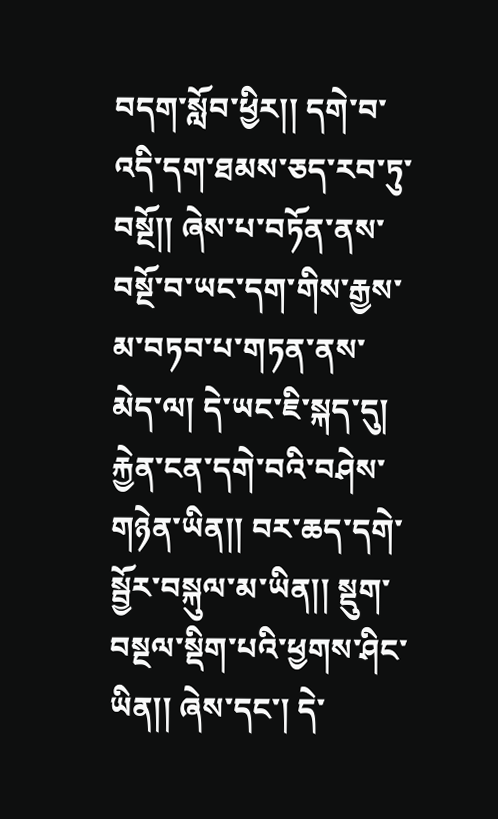བདག་སློབ་ཕྱིར།། དགེ་བ་འདི་དག་ཐམས་ཅད་རབ་ཏུ་བསྔོ།། ཞེས་པ་བཏོན་ནས་བསྔོ་བ་ཡང་དག་གིས་རྒྱས་མ་བཏབ་པ་གཏན་ནས་མེད་ལ། དེ་ཡང་ཇི་སྐད་དུ། རྐྱེན་ངན་དགེ་བའི་བཤེས་གཉེན་ཡིན།། བར་ཆད་དགེ་སྦྱོར་བསྐུལ་མ་ཡིན།། སྡུག་བསྔལ་སྡིག་པའི་ཕྱགས་ཤིང་ཡིན།། ཞེས་དང་། དེ་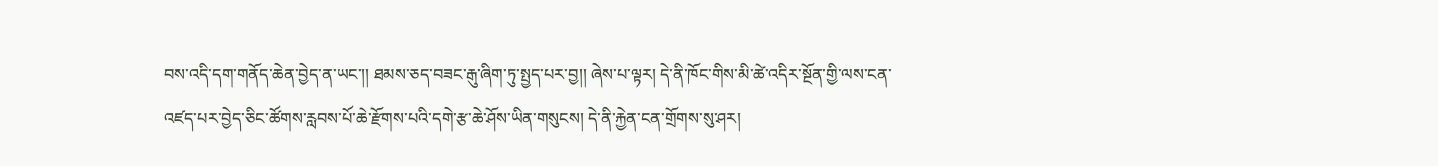བས་འདི་དག་གནོད་ཆེན་བྱེད་ན་ཡང་།། ཐམས་ཅད་བཟང་རྒུ་ཞིག་ཏུ་སྤྱད་པར་བྱ།། ཞེས་པ་ལྟར། དེ་ནི་ཁོང་གིས་མི་ཚེ་འདིར་སྔོན་གྱི་ལས་ངན་འཛད་པར་བྱེད་ཅིང་ཚོགས་རླབས་པོ་ཆེ་རྫོགས་པའི་དགེ་རྩ་ཆེ་ཤོས་ཡིན་གསུངས། དེ་ནི་རྐྱེན་ངན་གྲོགས་སུ་ཤར།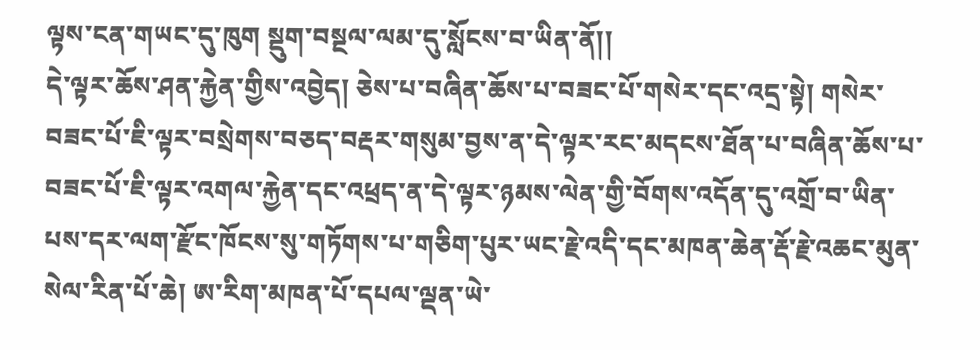ལྟས་ངན་གཡང་དུ་ཁུག སྡུག་བསྔལ་ལམ་དུ་སློངས་བ་ཡིན་ནོ།།
དེ་ལྟར་ཆོས་ཤན་རྐྱེན་གྱིས་འབྱེད། ཅེས་པ་བཞིན་ཆོས་པ་བཟང་པོ་གསེར་དང་འདྲ་སྟེ། གསེར་བཟང་པོ་ཇི་ལྟར་བསྲེགས་བཅད་བརྡར་གསུམ་བྱས་ན་དེ་ལྟར་རང་མདངས་ཐོན་པ་བཞིན་ཆོས་པ་བཟང་པོ་ཇི་ལྟར་འགལ་རྐྱེན་དང་འཕྲད་ན་དེ་ལྟར་ཉམས་ལེན་གྱི་བོགས་འདོན་དུ་འགྲོ་བ་ཡིན་པས་དར་ལག་རྫོང་ཁོངས་སུ་གཏོགས་པ་གཅིག་པུར་ཡང་རྗེ་འདི་དང་མཁན་ཆེན་རྡོ་རྗེ་འཆང་མུན་སེལ་རིན་པོ་ཆེ། ཨ་རིག་མཁན་པོ་དཔལ་ལྡན་ཡེ་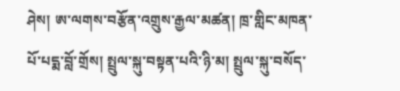ཤེས། ཨ་ལགས་བརྩོན་འགྲུས་རྒྱལ་མཚན། ཁྲ་གླིང་མཁན་པོ་པདྨ་བློ་གྲོས། སྤྲུལ་སྐུ་བསྟན་པའི་ཉི་མ། སྤྲུལ་སྐུ་བསོད་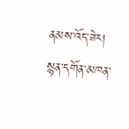ནམས་འོད་ཟེར། སྙན་དགོན་མཁན་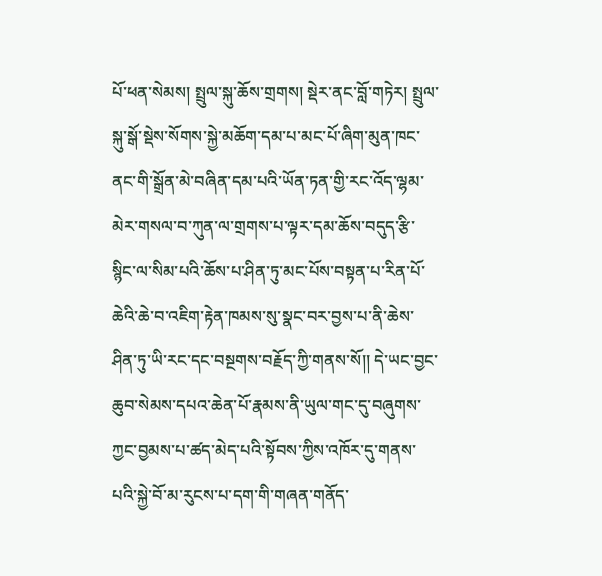པོ་ཕན་སེམས། སྤྲུལ་སྐུ་ཆོས་གྲགས། སྡེར་ནང་བློ་གཏེར། སྤྲུལ་སྐུ་སྒོ་སྡེས་སོགས་སྐྱེ་མཆོག་དམ་པ་མང་པོ་ཞིག་མུན་ཁང་ནང་གི་སྒྲོན་མེ་བཞིན་དམ་པའི་ཡོན་ཏན་གྱི་རང་འོད་ལྷམ་མེར་གསལ་བ་ཀུན་ལ་གྲགས་པ་ལྟར་དམ་ཆོས་བདུད་རྩི་སྙིང་ལ་སིམ་པའི་ཆོས་པ་ཤིན་ཏུ་མང་པོས་བསྟན་པ་རིན་པོ་ཆེའི་ཆེ་བ་འཇིག་རྟེན་ཁམས་སུ་སྣང་བར་བྱས་པ་ནི་ཆེས་ཤིན་ཏུ་ཡི་རང་དང་བསྔགས་བརྗོད་ཀྱི་གནས་སོ།། དེ་ཡང་བྱང་ཆུབ་སེམས་དཔའ་ཆེན་པོ་རྣམས་ནི་ཡུལ་གང་དུ་བཞུགས་ཀྱང་བྱམས་པ་ཚད་མེད་པའི་སྟོབས་ཀྱིས་འཁོར་དུ་གནས་པའི་སྐྱེ་བོ་མ་རུངས་པ་དག་གི་གཞན་གནོད་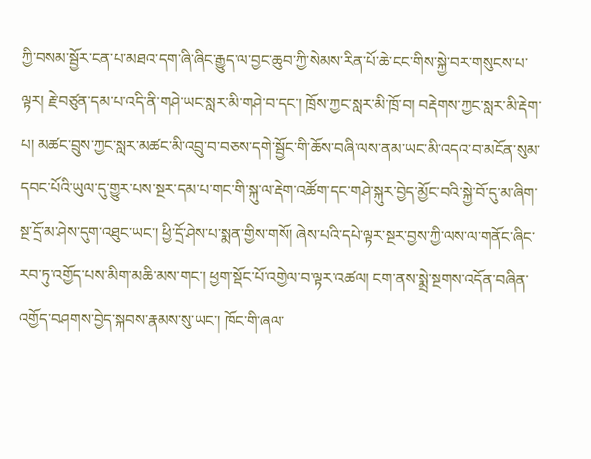ཀྱི་བསམ་སྦྱོར་ངན་པ་མཐའ་དག་ཞི་ཞིང་རྒྱུད་ལ་བྱང་ཆུབ་ཀྱི་སེམས་རིན་པོ་ཆེ་ངང་གིས་སྐྱེ་བར་གསུངས་པ་ལྟར། རྗེ་བཙུན་དམ་པ་འདི་ནི་གཤེ་ཡང་སླར་མི་གཤེ་བ་དང་། ཁྲོས་ཀྱང་སླར་མི་ཁྲོ་བ། བརྡེགས་ཀྱང་སླར་མི་རྡེག་པ། མཚང་བྲུས་ཀྱང་སླར་མཚང་མི་འབྲུ་བ་བཅས་དགེ་སྦྱོང་གི་ཆོས་བཞི་ལས་ནམ་ཡང་མི་འདའ་བ་མངོན་སུམ་དབང་པོའི་ཡུལ་དུ་གྱུར་པས་སྔར་དམ་པ་གང་གི་སྐུ་ལ་རྡེག་འཚོག་དང་གཤེ་སྐུར་བྱེད་མྱོང་བའི་སྐྱེ་བོ་དུ་མ་ཞིག་སྔ་དྲོ་མ་ཤེས་དུག་འཐུང་ཡང་། ཕྱི་དྲོ་ཤེས་པ་སྨན་གྱིས་གསོ། ཞེས་པའི་དཔེ་ལྟར་སྔར་བྱས་ཀྱི་ལས་ལ་གནོང་ཞིང་རབ་ཏུ་འགྱོད་པས་མིག་མཆི་མས་གང་། ཕྱག་སྡོང་པོ་འགྱེལ་བ་ལྟར་འཚལ། ངག་ནས་སྨྲེ་སྔགས་འདོན་བཞིན་འགྱོད་བཤགས་བྱེད་སྐབས་རྣམས་སུ་ཡང་། ཁོང་གི་ཞལ་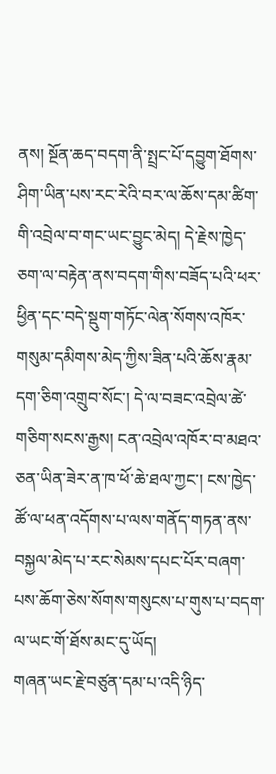ནས། སྔོན་ཆད་བདག་ནི་སྤྲང་པོ་དབྱུག་ཐོགས་ཤིག་ཡིན་པས་རང་རེའི་བར་ལ་ཆོས་དམ་ཚིག་གི་འབྲེལ་བ་གང་ཡང་བྱུང་མེད། དེ་རྗེས་ཁྱེད་ཅག་ལ་བརྟེན་ནས་བདག་གིས་བཟོད་པའི་ཕར་ཕྱིན་དང་བདེ་སྡུག་གཏོང་ལེན་སོགས་འཁོར་གསུམ་དམིགས་མེད་ཀྱིས་ཟིན་པའི་ཆོས་རྣམ་དག་ཅིག་འགྲུབ་སོང་། དེ་ལ་བཟང་འབྲེལ་ཚེ་གཅིག་སངས་རྒྱས། ངན་འབྲེལ་འཁོར་བ་མཐའ་ཅན་ཡིན་ཟེར་ན་ཁ་ཕོ་ཆེ་ཐལ་ཀྱང་། ངས་ཁྱེད་ཚོ་ལ་ཕན་འདོགས་པ་ལས་གནོད་གཏན་ནས་བསྐྱལ་མེད་པ་རང་སེམས་དཔང་པོར་བཞག་པས་ཆོག་ཅེས་སོགས་གསུངས་པ་གུས་པ་བདག་ལ་ཡང་གོ་ཐོས་མང་དུ་ཡོད།
གཞན་ཡང་རྗེ་བཙུན་དམ་པ་འདི་ཉིད་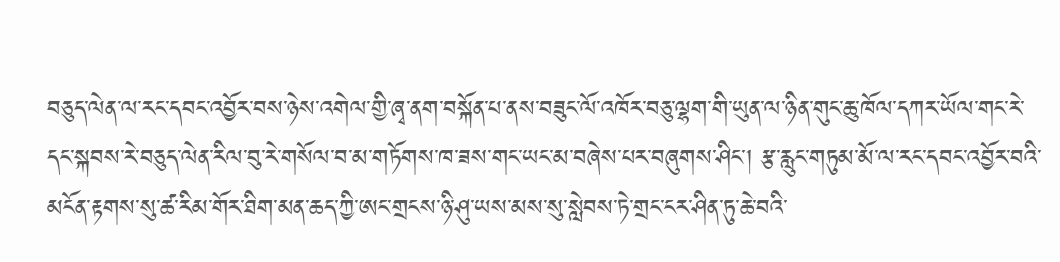བཅུད་ལེན་ལ་རང་དབང་འབྱོར་བས་ཉེས་འགེལ་གྱི་ཞྭ་ནག་བསྐོན་པ་ནས་བཟུང་ལོ་འཁོར་བཅུ་ལྷག་གི་ཡུན་ལ་ཉིན་གུང་ཆུ་ཁོལ་དཀར་ཡོལ་གང་རེ་དང་སྐབས་རེ་བཅུད་ལེན་རིལ་བུ་རེ་གསོལ་བ་མ་གཏོགས་ཁ་ཟས་གང་ཡང་མ་བཞེས་པར་བཞུགས་ཤིང་། རྩ་རླུང་གཏུམ་མོ་ལ་རང་དབང་འབྱོར་བའི་མངོན་རྟགས་སུ་ཚ་རིམ་གོར་ཐིག་མན་ཆད་ཀྱི་ཨང་གྲངས་ཉི་ཤུ་ཡས་མས་སུ་སླེབས་ཏེ་གྲང་ངར་ཤིན་ཏུ་ཆེ་བའི་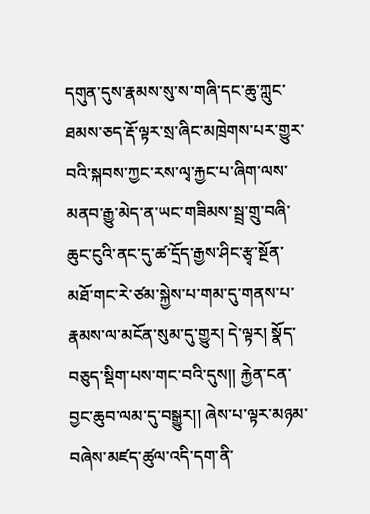དགུན་དུས་རྣམས་སུ་ས་གཞི་དང་ཆུ་ཀླུང་ཐམས་ཅད་རྡོ་ལྟར་སྲ་ཞིང་མཁྲེགས་པར་གྱུར་བའི་སྐབས་ཀྱང་རས་ལྭ་རྐྱང་པ་ཞིག་ལས་མནབ་རྒྱུ་མེད་ན་ཡང་གཟིམས་སྦྲ་གྲུ་བཞི་ཆུང་ངུའི་ནང་དུ་ཚ་དྲོད་རྒྱས་ཤིང་རྩྭ་སྔོན་མཐོ་གང་རེ་ཙམ་སྐྱེས་པ་གམ་དུ་གནས་པ་རྣམས་ལ་མངོན་སུམ་དུ་གྱུར། དེ་ལྟར། སྣོད་བཅུད་སྡིག་པས་གང་བའི་དུས།། རྐྱེན་ངན་བྱང་ཆུབ་ལམ་དུ་བསྒྱུར།། ཞེས་པ་ལྟར་མཉམ་བཞེས་མཛད་ཚུལ་འདི་དག་ནི་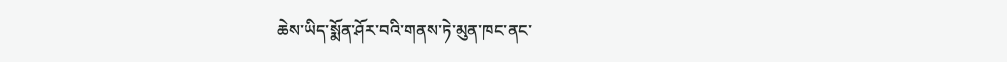ཆེས་ཡིད་སྨོན་ཤོར་བའི་གནས་ཏེ་མུན་ཁང་ནང་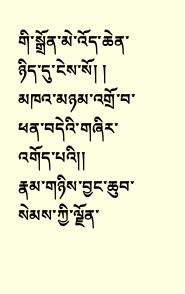གི་སྒྲོན་མེ་འོད་ཆེན་ཉིད་དུ་ངེས་སོ། །
མཁའ་མཉམ་འགྲོ་བ་ཕན་བདེའི་གཞིར་འགོད་པའི།།
རྣམ་གཉིས་བྱང་ཆུབ་སེམས་ཀྱི་ལྗོན་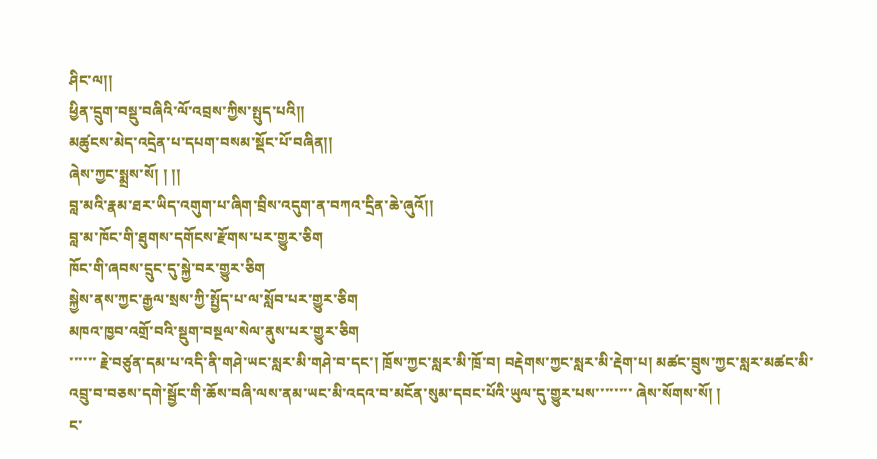ཤིང་ལ།།
ཕྱིན་དྲུག་བསྡུ་བཞིའི་ལོ་འབྲས་ཀྱིས་སྤུད་པའི།།
མཚུངས་མེད་འདྲེན་པ་དཔག་བསམ་སྡོང་པོ་བཞིན།།
ཞེས་ཀྱང་སྨྲས་སོ། ། །།
བླ་མའི་རྣམ་ཐར་ཡིད་འགུག་པ་ཞིག་བྲིས་འདུག་ན་བཀའ་དྲིན་ཆེ་ཞུའོ།།
བླ་མ་ཁོང་གི་ཐུགས་དགོངས་རྫོགས་པར་གྱུར་ཅིག
ཁོང་གི་ཞབས་དྲུང་དུ་སྐྱེ་བར་གྱུར་ཅིག
སྐྱེས་ནས་ཀྱང་རྒྱལ་སྲས་ཀྱི་སྤྱོད་པ་ལ་སློབ་པར་གྱུར་ཅིག
མཁའ་ཁྱབ་འགྲོ་བའི་སྡུག་བསྔལ་སེལ་ནུས་པར་གྱུར་ཅིག
་་་་་་ རྗེ་བཙུན་དམ་པ་འདི་ནི་གཤེ་ཡང་སླར་མི་གཤེ་བ་དང་། ཁྲོས་ཀྱང་སླར་མི་ཁྲོ་བ། བརྡེགས་ཀྱང་སླར་མི་རྡེག་པ། མཚང་བྲུས་ཀྱང་སླར་མཚང་མི་འབྲུ་བ་བཅས་དགེ་སྦྱོང་གི་ཆོས་བཞི་ལས་ནམ་ཡང་མི་འདའ་བ་མངོན་སུམ་དབང་པོའི་ཡུལ་དུ་གྱུར་པས་་་་་་་་ ཞེས་སོགས་སོ། །
ང་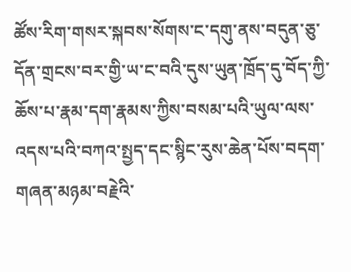ཚོས་རིག་གསར་སྐབས་སོགས་ང་དགུ་ནས་བདུན་ཅུ་དོན་གྲངས་བར་གྱི་ཡ་ང་བའི་དུས་ཡུན་ཁྲོད་དུ་བོད་ཀྱི་ཆོས་པ་རྣམ་དག་རྣམས་ཀྱིས་བསམ་པའི་ཡུལ་ལས་འདས་པའི་བཀའ་སྤྱད་དང་སྙིང་རུས་ཆེན་པོས་བདག་གཞན་མཉམ་བརྗེའི་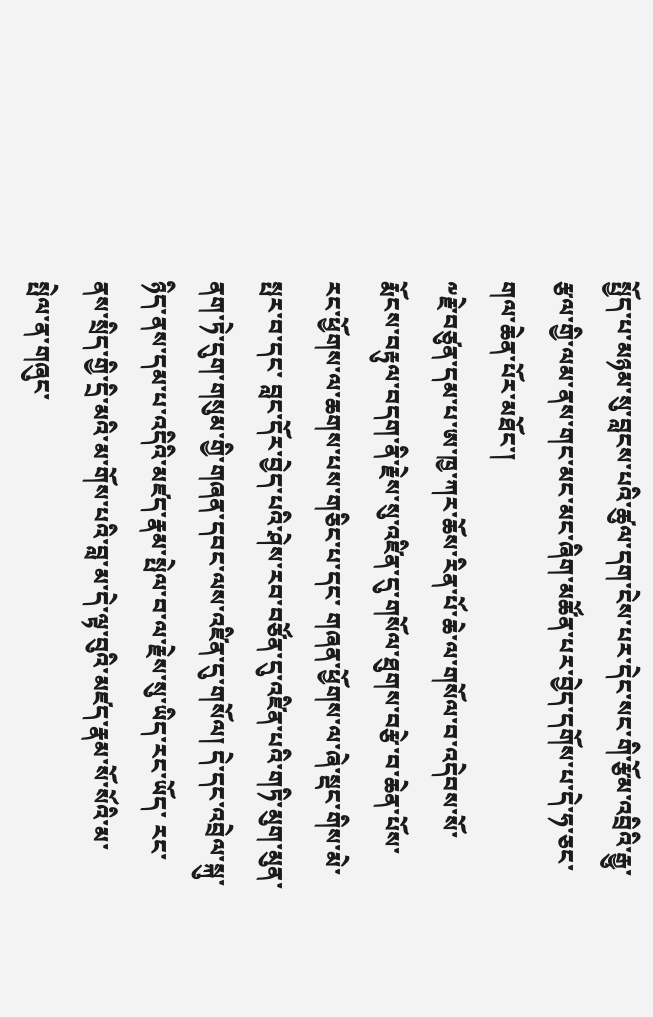སྤྱོད་པ་མཉམ་སུ་བླངས་པའི་ཚུལ་དག་ངེས་པར་དེང་སང་གི་རྩོམ་འབྲིའི་རྒྱུ་རྩལ་གྱི་ལམ་ནས་གང་མང་མང་ཞིག་མཚོན་པར་བྱེད་དགོས་པ་དེ་ཧ་ཅང་གལ་ཆེན་པོར་མཐོང་།
༸རྗེ་བཙུན་དམ་པ་ཨ་ཁྱ་ཀར་ཆོས་རིན་པོ་ཆེ་ལ་གསོལ་བ་འདེབས་སོ་རྨོངས་བརྟུལ་བདག་ནི་རྗེས་སུ་འཛིན་དུ་གསོལ་ཐུགས་བརྩེ་བ་ཆེན་པོས་ རང་ཕྱོགས་ལ་ཆགས་པས་གཅིང་པ་དང་ གཞན་ཕྱོགས་ལ་ཞེ་སྡང་གིས་མེ་སྤར་བ་དང་ བླང་དོར་བྱེད་པའི་ཤེས་རབ་བཙོན་དུ་འཛིན་པའི་གཏི་མུག་མུན་ནག་ཏེ་དུག་གསུམ་གྱི་གཞན་དབང་ལས་འཛིན་དུ་གསོལ། དེ་དང་འབྲེལ་སྐུ་ཉིད་ནས་དམ་པ་འདིའི་མཛད་རྣམ་སྤེལ་བ་ལ་རྗེས་སུ་ཡིད་རང་ཡོད་ རང་ནས་སྲིད་གྱི་དྲི་མའི་མ་གོས་པའི་བླ་མ་དེ་ལྟ་བུའི་མཛད་རྣམ་སོ་སོའི་མ་སྤེལ་ན་གཞུང་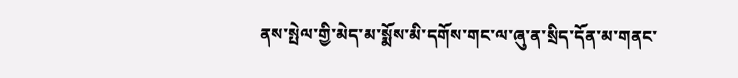ནས་སྤེལ་གྱི་མེད་མ་སྨོས་མི་དགོས་གང་ལ་ཞུ་ན་སྲིད་དོན་མ་གནང་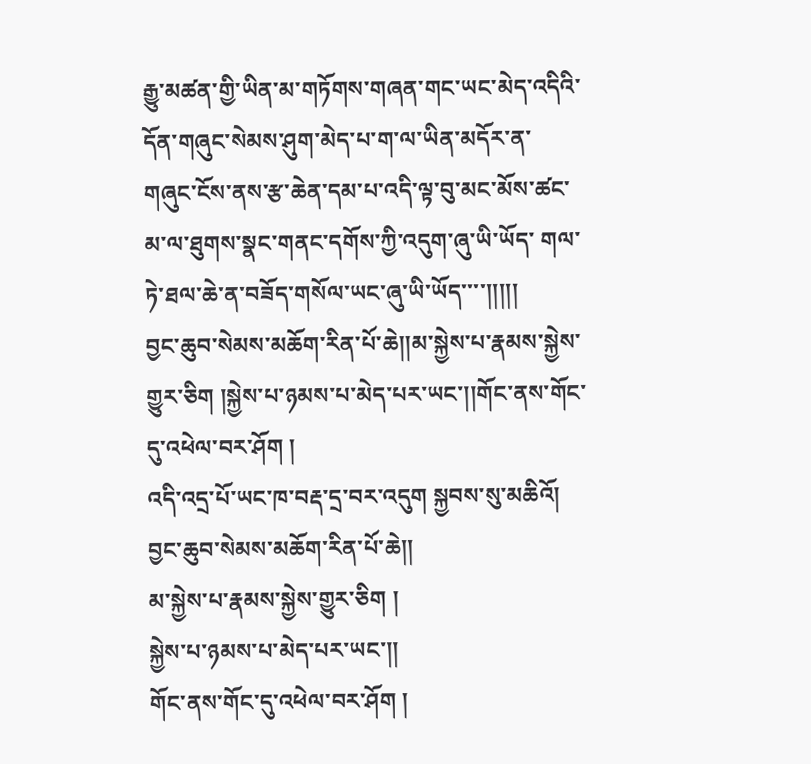རྒྱུ་མཚན་གྱི་ཡིན་མ་གཏོགས་གཞན་གང་ཡང་མེད་འདིའི་དོན་གཞུང་སེམས་ཤུག་མེད་པ་ག་ལ་ཡིན་མདོར་ན་གཞུང་ངོས་ནས་རྩ་ཆེན་དམ་པ་འདི་ལྟ་བུ་མང་མོས་ཚང་མ་ལ་ཐུགས་སྣང་གནང་དགོས་ཀྱི་འདུག་ཞུ་ཡི་ཡོད་ གལ་ཏེ་ཐལ་ཆེ་ན་བཟོད་གསོལ་ཡང་ཞུ་ཡི་ཡོད་་་་།།།།།
བྱང་ཆུབ་སེམས་མཆོག་རིན་པོ་ཆེ།།མ་སྐྱེས་པ་རྣམས་སྐྱེས་གྱུར་ཅིག །སྐྱེས་པ་ཉམས་པ་མེད་པར་ཡང་།།གོང་ནས་གོང་དུ་འཕེལ་བར་ཤོག །
འདི་འདྲ་པོ་ཡང་ཁ་བརྡ་དྲ་བར་འདུག སྐྱབས་སུ་མཆིའོ།
བྱང་ཆུབ་སེམས་མཆོག་རིན་པོ་ཆེ།།
མ་སྐྱེས་པ་རྣམས་སྐྱེས་གྱུར་ཅིག །
སྐྱེས་པ་ཉམས་པ་མེད་པར་ཡང་།།
གོང་ནས་གོང་དུ་འཕེལ་བར་ཤོག །